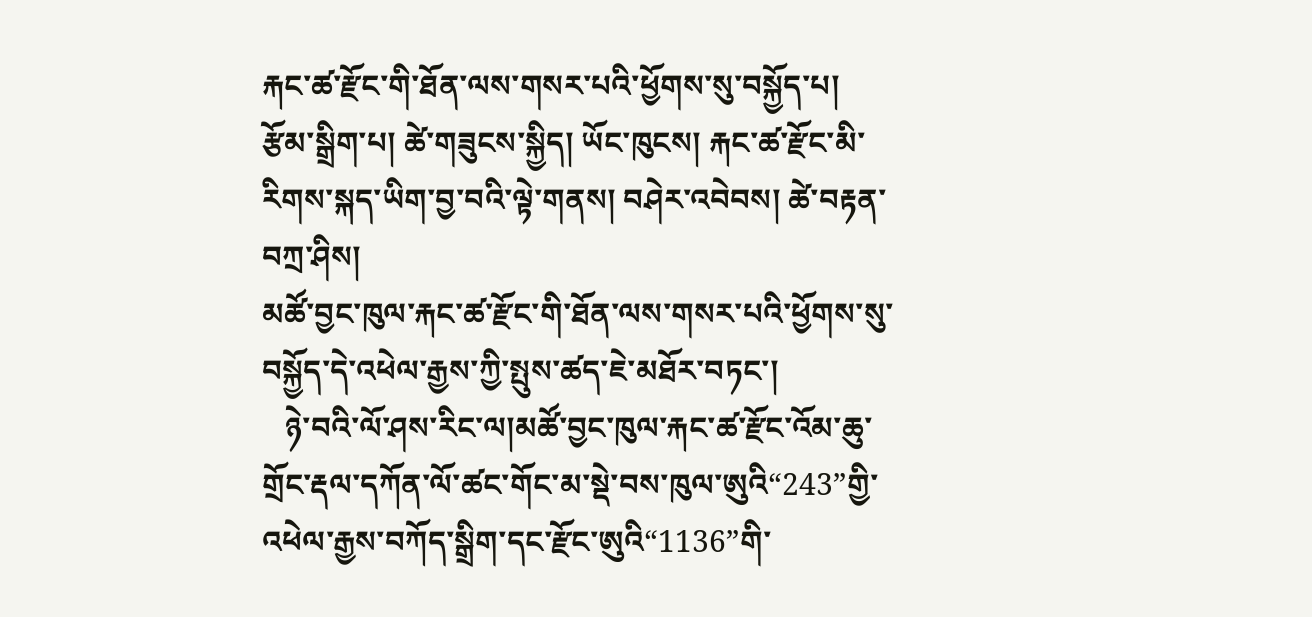རྐང་ཚ་རྫོང་གི་ཐོན་ལས་གསར་པའི་ཕྱོགས་སུ་བསྐྱོད་པ།
རྩོམ་སྒྲིག་པ། ཚེ་གཟུངས་སྐྱིད། ཡོང་ཁུངས། རྐང་ཚ་རྫོང་མི་རིགས་སྐད་ཡིག་བྱ་བའི་ལྟེ་གནས། བཤེར་འབེབས། ཚེ་བརྟན་བཀྲ་ཤིས།
མཚོ་བྱང་ཁུལ་རྐང་ཚ་རྫོང་གི་ཐོན་ལས་གསར་པའི་ཕྱོགས་སུ་བསྐྱོད་དེ་འཕེལ་རྒྱས་ཀྱི་སྤུས་ཚད་ཇེ་མཐོར་བཏང་།
   ཉེ་བའི་ལོ་ཤས་རིང་ལ།མཚོ་བྱང་ཁུལ་རྐང་ཚ་རྫོང་འོམ་ཆུ་གྲོང་རྡལ་དཀོན་ལོ་ཚང་གོང་མ་སྡེ་བས་ཁུལ་ཨུའི“243”གྱི་འཕེལ་རྒྱས་བཀོད་སྒྲིག་དང་རྫོང་ཨུའི“1136”གི་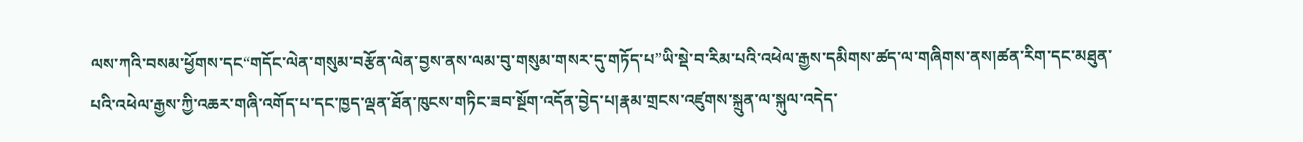ལས་ཀའི་བསམ་ཕྱོགས་དང“གདོང་ལེན་གསུམ་བརྩོན་ལེན་བྱས་ནས་ལམ་བུ་གསུམ་གསར་དུ་གཏོད་པ”ཡི་སྡེ་བ་རིམ་པའི་འཕེལ་རྒྱས་དམིགས་ཚད་ལ་གཞིགས་ནས།ཚན་རིག་དང་མཐུན་པའི་འཕེལ་རྒྱས་ཀྱི་འཆར་གཞི་འགོད་པ་དང་ཁྱད་ལྡན་ཐོན་ཁུངས་གཏིང་ཟབ་སྔོག་འདོན་བྱེད་པ།རྣམ་གྲངས་འཛུགས་སྐྲུན་ལ་སྐུལ་འདེད་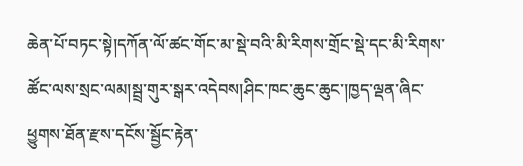ཆེན་པོ་བཏང་སྟེ།དཀོན་ལོ་ཚང་གོང་མ་སྡེ་བའི་མི་རིགས་གྲོང་སྡེ་དང་མི་རིགས་ཚོང་ལས་སྲང་ལམ།སྦྲ་གུར་སྒར་འདེབས།ཤིང་ཁང་ཆུང་ཆུང་།ཁྱད་ལྡན་ཞིང་ཕྱུགས་ཐོན་རྫས་དངོས་སྦྱོང་རྟེན་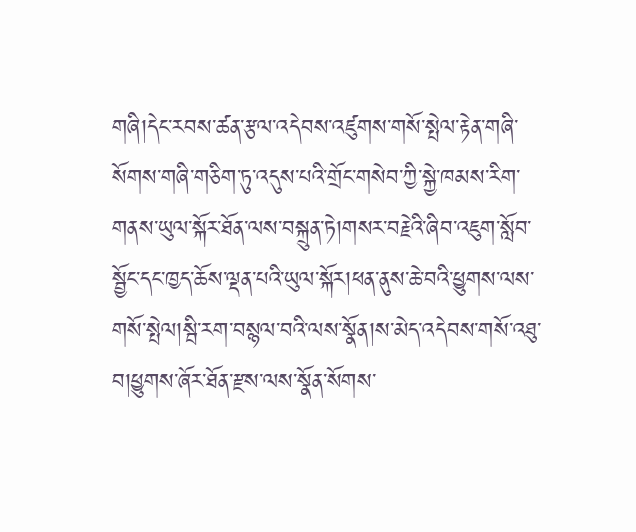གཞི།དེང་རབས་ཚན་རྩལ་འདེབས་འཛུགས་གསོ་སྤེལ་རྟེན་གཞི་སོགས་གཞི་གཅིག་ཏུ་འདུས་པའི་གྲོང་གསེབ་ཀྱི་སྐྱེ་ཁམས་རིག་གནས་ཡུལ་སྐོར་ཐོན་ལས་བསྐྲུན་ཏེ།གསར་བརྗེའི་ཞིབ་འཇུག་སློབ་སྦྱོང་དང་ཁྱད་ཆོས་ལྡན་པའི་ཡུལ་སྐོར།ཕན་ནུས་ཆེ་བའི་ཕྱུགས་ལས་གསོ་སྤེལ།སྦི་རག་བསྙལ་བའི་ལས་སྣོན།ས་མེད་འདེབས་གསོ་འཐུ་བ།ཕྱུགས་ཞོར་ཐོན་རྫས་ལས་སྣོན་སོགས་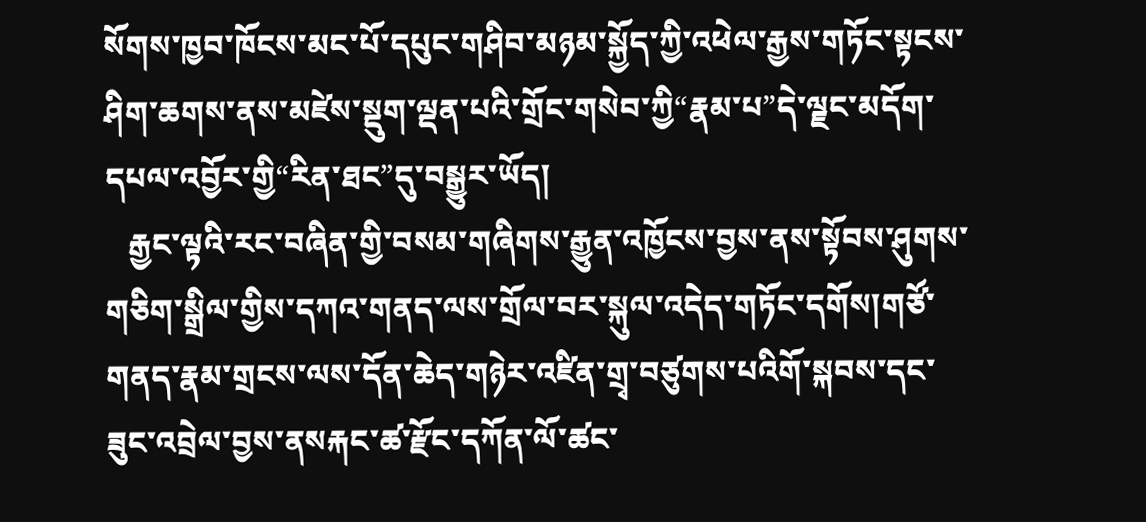སོགས་ཁྱབ་ཁོངས་མང་པོ་དཔུང་གཤིབ་མཉམ་སྐྱོད་ཀྱི་འཕེལ་རྒྱས་གཏོང་སྟངས་ཤིག་ཆགས་ནས་མཛེས་སྡུག་ལྡན་པའི་གྲོང་གསེབ་ཀྱི“རྣམ་པ”དེ་ལྗང་མདོག་དཔལ་འབྱོར་གྱི“རིན་ཐང”དུ་བསྒྱུར་ཡོད།
   རྒྱང་ལྟའི་རང་བཞིན་གྱི་བསམ་གཞིགས་རྒྱུན་འཁྱོངས་བྱས་ནས་སྟོབས་ཤུགས་གཅིག་སྒྲིལ་གྱིས་དཀའ་གནད་ལས་གྲོལ་བར་སྐུལ་འདེད་གཏོང་དགོས།གཙོ་གནད་རྣམ་གྲངས་ལས་དོན་ཆེད་གཉེར་འཛིན་གྲྭ་བཙུགས་པའིགོ་སྐབས་དང་ཟུང་འབྲེལ་བྱས་ནསརྐང་ཚ་རྫོང་དཀོན་ལོ་ཚང་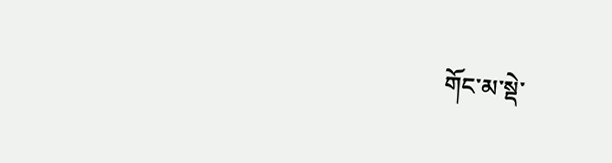གོང་མ་སྡེ་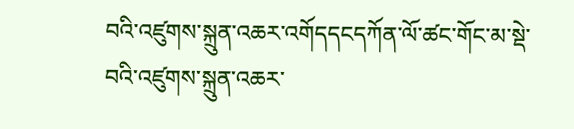བའི་འཛུགས་སྐྲུན་འཆར་འགོདདངདཀོན་ལོ་ཚང་གོང་མ་སྡེ་བའི་འཛུགས་སྐྲུན་འཆར་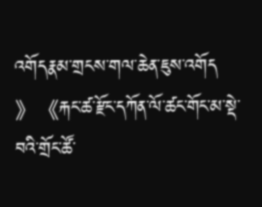འགོདརྣམ་གྲངས་གལ་ཆེན་ཇུས་འགོད  》《རྐང་ཚ་རྫོང་དཀོན་ལོ་ཚང་གོང་མ་སྡེ་བའི་གྲོང་ཚོ་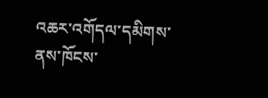འཆར་འགོདལ་དམིགས་ནས་ཁོངས་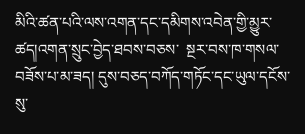མིའི་ཚན་པའི་ལས་འགན་དང་དམིགས་འབེན་གྱི་མྱུར་ཚད།འགན་སྲུང་བྱེད་ཐབས་བཅས་  སྔར་བས་ཁ་གསལ་བཟོས་པ་མ་ཟད། དུས་བཅད་བཀོད་གཏོང་དང་ཡུལ་དངོས་སུ་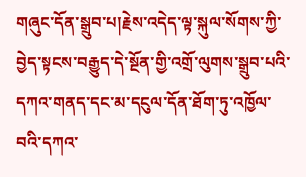གཞུང་དོན་སྒྲུབ་པ།རྗེས་འདེད་ལྟ་སྐུལ་སོགས་ཀྱི་བྱེད་སྟངས་བརྒྱུད་དེ་སྔོན་གྱི་འགྲོ་ལུགས་སྒྲུབ་པའི་དཀའ་གནད་དང་མ་དངུལ་དོན་ཐོག་ཏུ་འཁྱོལ་བའི་དཀའ་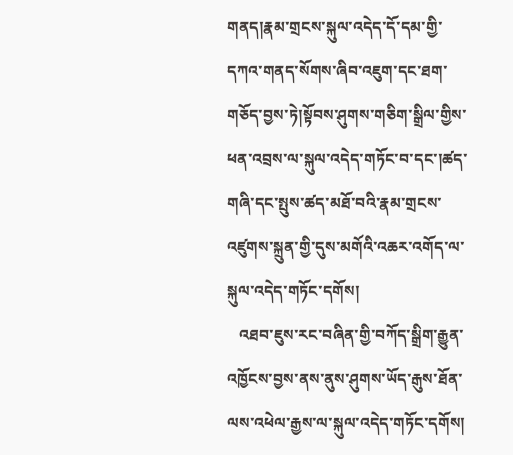གནད།རྣམ་གྲངས་སྐུལ་འདེད་དོ་དམ་གྱི་དཀའ་གནད་སོགས་ཞིབ་འཇུག་དང་ཐག་གཅོད་བྱས་ཏེ།སྟོབས་ཤུགས་གཅིག་སྒྲིལ་གྱིས་ཕན་འབྲས་ལ་སྐུལ་འདེད་གཏོང་བ་དང་།ཚད་གཞི་དང་སྤུས་ཚད་མཐོ་བའི་རྣམ་གྲངས་འཛུགས་སྐྲུན་གྱི་དུས་མགོའི་འཆར་འགོད་ལ་སྐུལ་འདེད་གཏོང་དགོས།
   འཐབ་ཇུས་རང་བཞིན་གྱི་བཀོད་སྒྲིག་རྒྱུན་འཁྱོངས་བྱས་ནས་ནུས་ཤུགས་ཡོད་རྒུས་ཐོན་ལས་འཕེལ་རྒྱས་ལ་སྐུལ་འདེད་གཏོང་དགོས།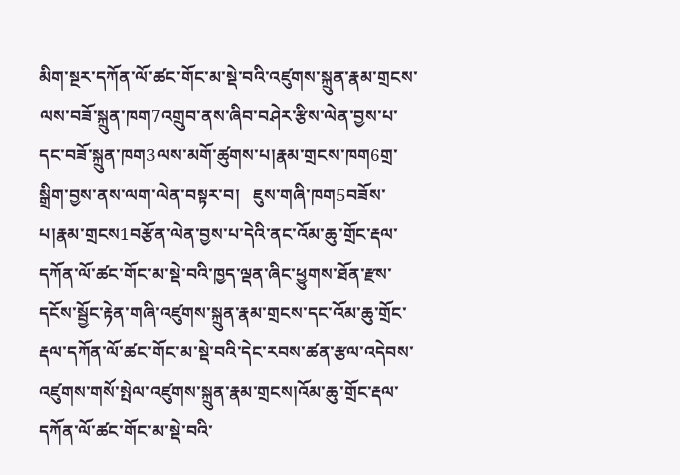མིག་སྔར་དཀོན་ལོ་ཚང་གོང་མ་སྡེ་བའི་འཛུགས་སྐྲུན་རྣམ་གྲངས་ལས་བཟོ་སྐྲུན་ཁག7འགྲུབ་ནས་ཞིབ་བཤེར་རྩིས་ལེན་བྱས་པ་དང་བཟོ་སྐྲུན་ཁག3ལས་མགོ་ཚུགས་པ།རྣམ་གྲངས་ཁག6གྲ་སྒྲིག་བྱས་ནས་ལག་ལེན་བསྟར་བ།   ཇུས་གཞི་ཁག5བཟོས་པ།རྣམ་གྲངས1བརྩོན་ལེན་བྱས་པ་དེའི་ནང་འོམ་ཆུ་གྲོང་རྡལ་དཀོན་ལོ་ཚང་གོང་མ་སྡེ་བའི་ཁྱད་ལྡན་ཞིང་ཕྱུགས་ཐོན་རྫས་དངོས་སྦྱོང་རྟེན་གཞི་འཛུགས་སྐྲུན་རྣམ་གྲངས་དང་འོམ་ཆུ་གྲོང་རྡལ་དཀོན་ལོ་ཚང་གོང་མ་སྡེ་བའི་དེང་རབས་ཚན་རྩལ་འདེབས་འཛུགས་གསོ་སྤེལ་འཛུགས་སྐྲུན་རྣམ་གྲངས།འོམ་ཆུ་གྲོང་རྡལ་དཀོན་ལོ་ཚང་གོང་མ་སྡེ་བའི་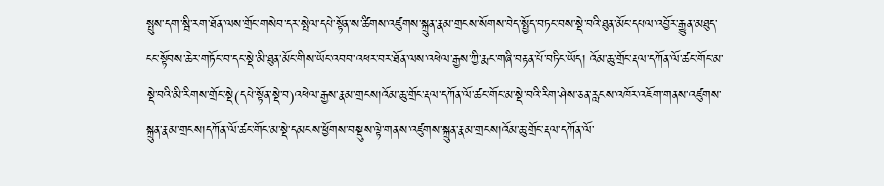སྤུས་དག་སྦི་རག་ཐོན་ལས་གྲོང་གསེབ་དར་སྤེལ་དཔེ་སྟོན་ས་ཚིགས་འཛུགས་སྐྲུན་རྣམ་གྲངས་སོགས་བེད་སྤྱོད་བཏང་བས་སྡེ་བའི་ཐུན་མོང་དཔལ་འབྱོར་རྒྱུན་མཐུད་ངང་སྟོབས་ཆེར་གཏོང་བ་དང་སྡེ་མི་ཐུན་མོང་གིས་ཡོང་འབབ་འཕར་བར་ཐོན་ལས་འཕེལ་རྒྱས་ཀྱི་རྨང་གཞི་བརྟན་པོ་བཏིང་ཡོད། འོམ་ཆུ་གྲོང་རྡལ་དཀོན་ལོ་ཚང་གོང་མ་སྡེ་བའི་མི་རིགས་གྲོང་སྡེ(དཔེ་སྟོན་སྡེ་བ)འཕེལ་རྒྱས་རྣམ་གྲངས།འོམ་ཆུ་གྲོང་རྡལ་དཀོན་ལོ་ཚང་གོང་མ་སྡེ་བའི་རིག་ཤེས་ཅན་རླངས་འཁོར་འཇོག་གནས་འཛུགས་སྐྲུན་རྣམ་གྲངས།དཀོན་ལོ་ཚང་གོང་མ་སྡེ་དམངས་ཕྱོགས་བསྡུས་ལྟེ་གནས་འཛུགས་སྐྲུན་རྣམ་གྲངས།འོམ་ཆུ་གྲོང་རྡལ་དཀོན་ལོ་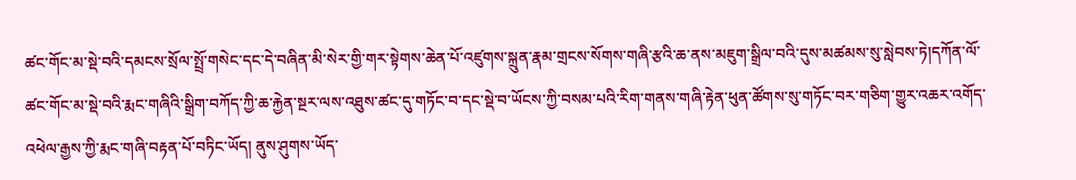ཚང་གོང་མ་སྡེ་བའི་དམངས་སྲོལ་སྤྲོ་གསེང་དང་དེ་བཞིན་མི་སེར་གྱི་གར་སྟེགས་ཆེན་པོ་འཛུགས་སྐྲུན་རྣམ་གྲངས་སོགས་གཞི་རྩའི་ཆ་ནས་མཇུག་སྒྲིལ་བའི་དུས་མཚམས་སུ་སླེབས་ཏེ།དཀོན་ལོ་ཚང་གོང་མ་སྡེ་བའི་རྨང་གཞིའི་སྒྲིག་བཀོད་ཀྱི་ཆ་རྐྱེན་སྔར་ལས་འཐུས་ཚང་དུ་གཏོང་བ་དང་སྡེ་བ་ཡོངས་ཀྱི་བསམ་པའི་རིག་གནས་གཞི་རྟེན་ཕུན་ཚོགས་སུ་གཏོང་བར་གཅིག་གྱུར་འཆར་འགོད་འཕེལ་རྒྱས་ཀྱི་རྨང་གཞི་བརྟན་པོ་བཏིང་ཡོད། ནུས་ཤུགས་ཡོད་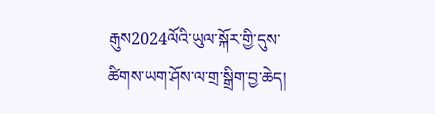རྒུས2024ལོའི་ཡུལ་སྐོར་གྱི་དུས་ཚིགས་ཡག་ཤོས་ལ་གྲ་སྒྲིག་བྱ་ཆེད།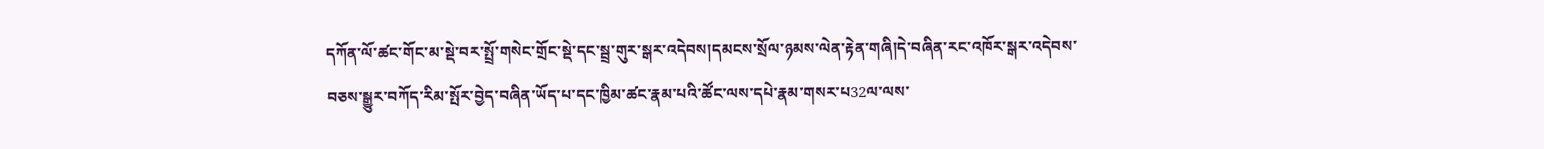དཀོན་ལོ་ཚང་གོང་མ་སྡེ་བར་སྤྲོ་གསེང་གྲོང་སྡེ་དང་སྦྲ་གུར་སྒར་འདེབས།དམངས་སྲོལ་ཉམས་ལེན་རྟེན་གཞི།དེ་བཞིན་རང་འཁོར་སྒར་འདེབས་བཅས་སྒྱུར་བཀོད་རིམ་སྤོར་བྱེད་བཞིན་ཡོད་པ་དང་ཁྱིམ་ཚང་རྣམ་པའི་ཚོང་ལས་དཔེ་རྣམ་གསར་པ32ལ་ལས་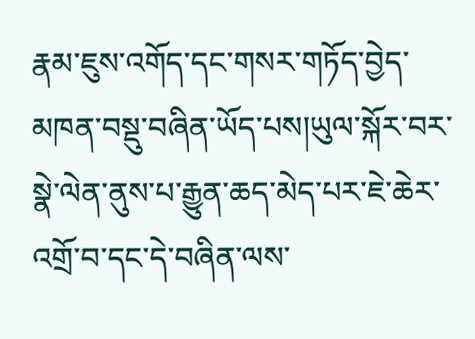རྣམ་ཇུས་འགོད་དང་གསར་གཏོད་བྱེད་མཁན་བསྡུ་བཞིན་ཡོད་པས།ཡུལ་སྐོར་བར་སྣེ་ལེན་ནུས་པ་རྒྱུན་ཆད་མེད་པར་ཇེ་ཆེར་འགྲོ་བ་དང་དེ་བཞིན་ལས་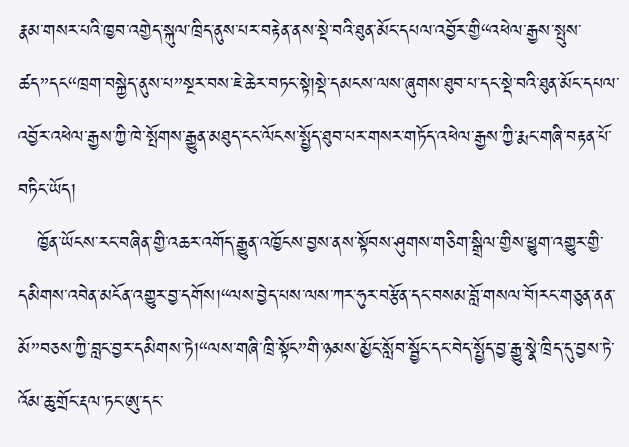རྣམ་གསར་པའི་ཁྱབ་འགྱེད་སྐུལ་ཁྲིད་ནུས་པར་བརྟེན་ནས་སྡེ་བའི་ཐུན་མོང་དཔལ་འབྱོར་གྱི“འཕེལ་རྒྱས་སྤུས་ཚད”དང“ཁྲག་བསྐྱེད་ནུས་པ”སྔར་བས་ཇེ་ཆེར་བཏང་སྟེ།སྡེ་དམངས་ལས་ཞུགས་ཐུབ་པ་དང་སྡེ་བའི་ཐུན་མོང་དཔལ་འབྱོར་འཕེལ་རྒྱས་ཀྱི་ཁེ་སྤོགས་རྒྱུན་མཐུད་ངང་ལོངས་སྤྱོད་ཐུབ་པར་གསར་གཏོད་འཕེལ་རྒྱས་ཀྱི་རྨང་གཞི་བརྟན་པོ་བཏིང་ཡོད།
   ཁྱོན་ཡོངས་རང་བཞིན་གྱི་འཆར་འགོད་རྒྱུན་འཁྱོངས་བྱས་ནས་སྟོབས་ཤུགས་གཅིག་སྒྲིལ་གྱིས་ཕྱུག་འགྱུར་གྱི་དམིགས་འབེན་མངོན་འགྱུར་བྱ་དགོས།“ལས་བྱེད་པས་ལས་ཀར་ཧུར་བརྩོན་དང་བསམ་བློ་གསལ་བོ།རང་གཅུན་ནན་མོ”བཅས་ཀྱི་བླང་བྱར་དམིགས་ཏེ།“ལས་གཞི་ཁྲི་སྟོང”གི་ཉམས་མྱོང་སློབ་སྦྱོང་དང་བེད་སྤྱོད་བྱ་རྒྱུ་སྣེ་ཁྲིད་དུ་བྱས་ཏེ་འོམ་ཆུ་གྲོང་རྡལ་ཏང་ཨུ་དང་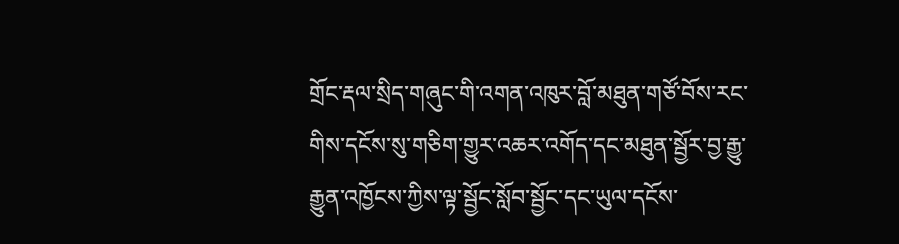གྲོང་རྡལ་སྲིད་གཞུང་གི་འགན་འཁུར་བློ་མཐུན་གཙོ་བོས་རང་གིས་དངོས་སུ་གཅིག་གྱུར་འཆར་འགོད་དང་མཐུན་སྦྱོར་བྱ་རྒྱུ་རྒྱུན་འཁྱོངས་ཀྱིས་ལྟ་སྦྱོང་སློབ་སྦྱོང་དང་ཡུལ་དངོས་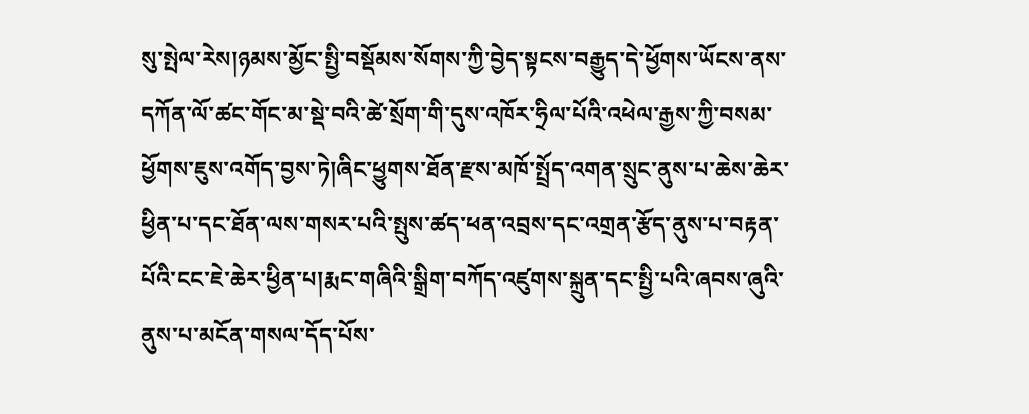སུ་སྤེལ་རེས།ཉམས་མྱོང་སྤྱི་བསྡོམས་སོགས་ཀྱི་བྱེད་སྟངས་བརྒྱུད་དེ་ཕྱོགས་ཡོངས་ནས་དཀོན་ལོ་ཚང་གོང་མ་སྡེ་བའི་ཚེ་སྲོག་གི་དུས་འཁོར་ཧྲིལ་པོའི་འཕེལ་རྒྱས་ཀྱི་བསམ་ཕྱོགས་ཇུས་འགོད་བྱས་ཏེ།ཞིང་ཕྱུགས་ཐོན་རྫས་མཁོ་སྤྲོད་འགན་སྲུང་ནུས་པ་ཆེས་ཆེར་ཕྱིན་པ་དང་ཐོན་ལས་གསར་པའི་སྤུས་ཚད་ཕན་འབྲས་དང་འགྲན་རྩོད་ནུས་པ་བརྟན་པོའི་ངང་ཇེ་ཆེར་ཕྱིན་པ།རྨང་གཞིའི་སྒྲིག་བཀོད་འཛུགས་སྐྲུན་དང་སྤྱི་པའི་ཞབས་ཞུའི་ནུས་པ་མངོན་གསལ་དོད་པོས་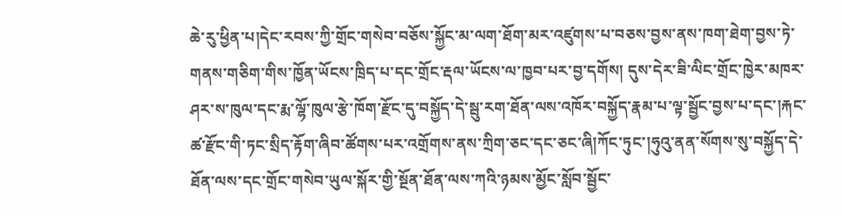ཆེ་རུ་ཕྱིན་པ།དེང་རབས་ཀྱི་གྲོང་གསེབ་བཅོས་སྐྱོང་མ་ལག་ཐོག་མར་འཛུགས་པ་བཅས་བྱས་ནས་ཁག་ཐེག་བྱས་ཏེ་གནས་གཅིག་གིས་ཁྱོན་ཡོངས་ཁྲིད་པ་དང་གྲོང་རྡལ་ཡོངས་ལ་ཁྱབ་པར་བྱ་དགོས། དུས་དེར་ཟི་ལིང་གྲོང་ཁྱེར་མཁར་ཤར་ས་ཁུལ་དང་རྨ་ལྷོ་ཁུལ་རྩེ་ཁོག་རྫོང་དུ་བསྐྱོད་དེ་སྦུ་རག་ཐོན་ལས་འཁོར་བསྐྱོད་རྣམ་པ་ལྟ་སྦྱོང་བྱས་པ་དང་།རྐང་ཚ་རྫོང་གི་ཏང་སྲིད་རྟོག་ཞིབ་ཚོགས་པར་འགྲོགས་ནས་ཀྲིག་ཅང་དང་ཅང་ཞི།ཀོང་ཏུང་།ཧུའུ་ནན་སོགས་སུ་བསྐྱོད་དེ་ཐོན་ལས་དང་གྲོང་གསེབ་ཡུལ་སྐོར་གྱི་སྔོན་ཐོན་ལས་ཀའི་ཉམས་མྱོང་སློབ་སྦྱོང་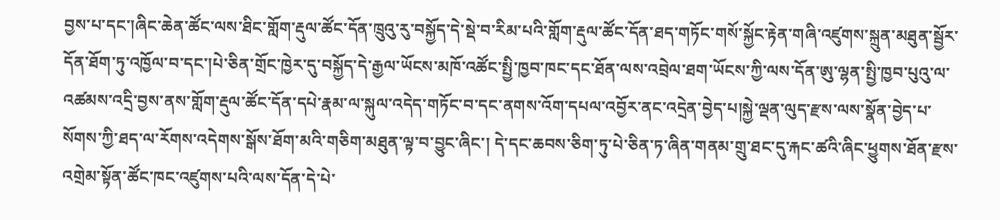བྱས་པ་དང་།ཞིང་ཆེན་ཚོང་ལས་ཐིང་གློག་རྡུལ་ཚོང་དོན་ཁྲུའུ་རུ་བསྐྱོད་དེ་སྡེ་བ་རིམ་པའི་གློག་རྡུལ་ཚོང་དོན་ཐད་གཏོང་གསོ་སྐྱོང་རྟེན་གཞི་འཛུགས་སྐྲུན་མཐུན་སྦྱོར་དོན་ཐོག་ཏུ་འཁྱོལ་བ་དང་།པེ་ཅིན་གྲོང་ཁྱེར་དུ་བསྐྱོད་དེ་རྒྱལ་ཡོངས་མཁོ་འཚོང་སྤྱི་ཁྱབ་ཁང་དང་ཐོན་ལས་འབྲེལ་ཐག་ཡོངས་ཀྱི་ལས་དོན་ཨུ་ལྷན་སྤྱི་ཁྱབ་པུའུ་ལ་འཚམས་འདྲི་བྱས་ནས་གློག་རྡུལ་ཚོང་དོན་དཔེ་རྣམ་ལ་སྐུལ་འདེད་གཏོང་བ་དང་ནགས་འོག་དཔལ་འབྱོར་ནང་འདྲེན་བྱེད་པ།སྐྱེ་ལྡན་ལུད་རྫས་ལས་སྣོན་བྱེད་པ་སོགས་ཀྱི་ཐད་ལ་རོགས་འདེགས་སྒོས་ཐོག་མའི་གཅིག་མཐུན་ལྟ་བ་བྱུང་ཞིང་། དེ་དང་ཆབས་ཅིག་ཏུ་པེ་ཅིན་ཏ་ཞིན་གནམ་གྲུ་ཐང་དུ་རྐང་ཚའི་ཞིང་ཕྱུགས་ཐོན་རྫས་འགྲེམ་སྟོན་ཚོང་ཁང་འཛུགས་པའི་ལས་དོན་དེ་པེ་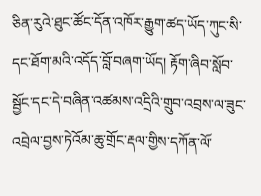ཅིན་རུའེ་ཐུང་ཚོང་དོན་འཁོར་རྒྱུག་ཚད་ཡོད་ཀུང་སི་དང་ཐོག་མའི་འདོད་བློ་བཞག་ཡོད། རྟོག་ཞིབ་སློབ་སྦྱོང་དང་དེ་བཞིན་འཚམས་འདྲིའི་གྲུབ་འབྲས་ལ་ཟུང་འབྲེལ་བྱས་ཏེའོམ་ཆུ་གྲོང་རྡལ་གྱིས་དཀོན་ལོ་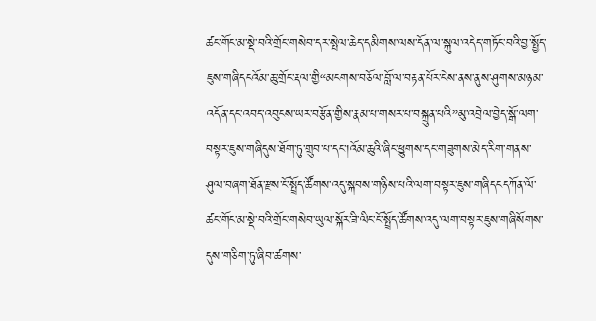ཚང་གོང་མ་སྡེ་བའི་གྲོང་གསེབ་དར་སྤེལ་ཆེད་དམིགས་ལས་དོན་ལ་སྐུལ་འདེད་གཏོང་བའི་བྱ་སྤྱོད་ཇུས་གཞིདངའོམ་ཆུ་གྲོང་རྡལ་གྱི“མངགས་བཅོལ་བློ་ལ་བརྟན་པོར་ངེས་ནས་ནུས་ཤུགས་མཉམ་འདོན་དང་འབད་འབུངས་ཡར་བརྩོན་གྱིས་རྣམ་པ་གསར་པ་བསྐྲུན་པའི”མུ་འབྲེལ་བྱེད་སྒོ་ལག་བསྟར་ཇུས་གཞིདུས་ཐོག་ཏུ་གྲུབ་པ་དང་།འོམ་ཆུའི་ཞིང་ཕྱུགས་དང་གཟུགས་མེད་རིག་གནས་ཤུལ་བཞག་ཐོན་རྫས་ངོ་སྤྲོད་ཚོགས་འདུ་སྐབས་གཉིས་པའི་ལག་བསྟར་ཇུས་གཞིདངདཀོན་ལོ་ཚང་གོང་མ་སྡེ་བའི་གྲོང་གསེབ་ཡུལ་སྐོར་ཟི་ལིང་ངོ་སྤྲོད་ཚོགས་འདུ་ལག་བསྟར་ཇུས་གཞིསོགས་དུས་གཅིག་ཏུ་ཞིབ་ཚགས་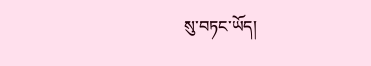སུ་བཏང་ཡོད།